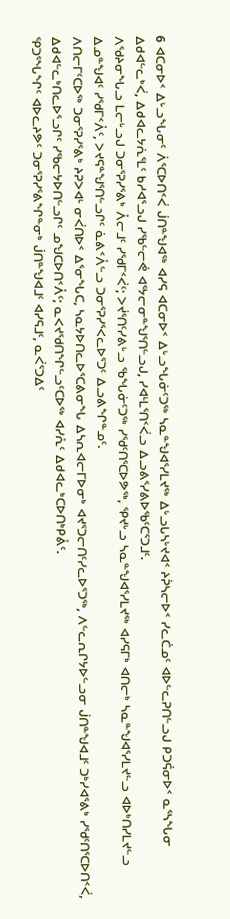6 ᐊᑕᓂᐅᑉ ᐃᒡᓗᖓᓂᑦ ᐲᕐᑕᐅᑎᑉᐹ ᒎᑎᓐᖑᐊᖅ ᐊᓯᕋ ᐊᑕᓂᐅᑉ ᐃᒡᓗᖓᓃᑦᑐᖅ ᓴᓇᓐᖑᐊᕐᓯᒪᔪᖅ ᐃᒡᓗᒐᓴᒡᔪᐊᑉ ᔨᕉᓴᓕᐅᑉ ᓯᓚᑖᓄᑦ ᐊᐅᓪᓚᕈᑎᓪᓗᒍ ᑭᑐᕌᓂᐅᑉ ᓇᕐᓴᖓᓂ ᐃᑯᐊᓪᓚᒃᐹ, ᐃᑯᐊᓚᔭᕇᕐᒪᑦ ᑲᓱᐊᕐᓗᒍ ᓯᖃᓪᓕᕚ ᐊᕐᔭᓕᓂᓐᖑᕐᑎᓪᓗᒍ, ᓯᐊᒻᒪᕐᑎᑉᐹᓗ ᐃᓗᕕᕐᓯᕕᐅᖃᑦᑕᕐᑐᒧᑦ.
ᐱᖁᔨᓂᖓᓗ ᒪᓕᒡᓗᒍ ᑐᓂᕐᕈᓯᕐᕕᒃ ᐰᓕᒧᑦ ᓯᖁᒥᑉᐹᑦ; ᐳᔫᕐᑎᑦᓯᕕᒡᓗ ᖃᖓᓃᑦᑐᖅ ᓯᖁᑦᑎᕐᑕᐅᕗᖅ, ᕿᔪᒡᓗ ᓴᓇᓐᖑᐊᕐᓯᒪᔪᖅ ᐊᓯᕋᒥᒃ ᐊᑎᓕᒃ ᓴᓇᓐᖑᐊᕐᓯᒪᔪᓪᓗ ᐊᐅᒃᑎᓯᒪᔪᓪᓗ ᐃᓄᓐᖑᐊᑦ ᓯᖁᒥᑉᐰᑦ, ᐳᔪᕋᓐᖑᕐᑎᓪᓗᒋᑦ ᓈᕕᑉᐰᓪᓗ ᑐᓂᕐᕈᓯᕐᐸᓚᐅᕐᑐᑦ ᐃᓗᕕᖏᓐᓄᑦ.
ᐱᑎᓕᒥᑦᑕᐅᖅ ᑐᓂᕐᕈᓯᕐᕕᒃ ᔨᕈᐳᐊᒻ ᓂᐹᑎᐅᑉ ᐃᕐᓂᖓᑕ, ᓴᓇᔭᐅᑎᓚᐅᕐᑕᕕᓂᖓ ᐃᓴᕆᐊᓕᒥᐅᓂᒃ ᐊᔪᕐᑐᓕᑎᑦᓯᓚᐅᕐᑐᖅ, ᐱᓪᓚᕆᒋᔭᐅᓪᓗᓂ ᒎᑎᓐᖑᐊᒧᑦ ᑐᒃᓯᐊᕐᕕᒃ ᓯᖁᑦᑎᕐᑕᐅᑎᑉᐹ, ᐃᑯᐊᓪᓚᒃᑎᓚᐅᕐᓗᒋᑦ ᓯᖃᓕᔭᐅᑎᓪᓗᒋᑦ ᓄᖑᑕᐅᑎᑉᐰᑦ; ᓇᐸᔪᖁᑎᖏᓪᓗᑦᑕᐅᖅ ᐊᓯᕅᑦ ᐃᑯᐊᓚᒃᑕᐅᑎᒃᑭᕔᑦ.
ᕿᑐᕐᖓᖏᑦ ᐊᐅᓚᔨᕗᑦ ᑐᓂᕐᕈᓯᕐᕕᖏᓐᓂᒃ ᒎᑎᓐᖑᐊᒧᑦ ᐊᓯᕋᒧᑦ, ᓇᐹᕐᑐᐃᑦ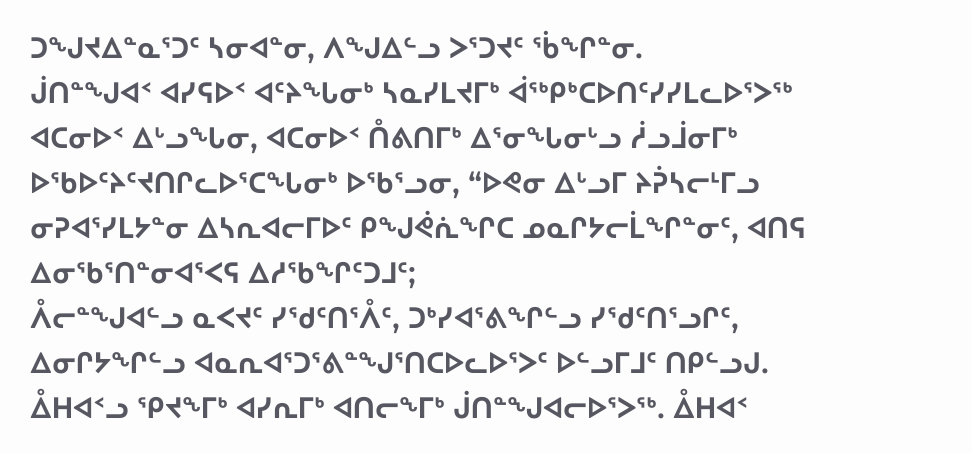ᑐᖑᔪᐃᓐᓇᕐᑐᑦ ᓴᓂᐊᓐᓂ, ᐱᖑᐃᓪᓗ ᐳᕐᑐᔪᑦ ᖄᖏᓐᓂ.
ᒎᑎᓐᖑᐊᑉ ᐊᓯᕋᐅᑉ ᐊᑦᔨᖓᓂᒃ ᓴᓇᓯᒪᔪᒥᒃ ᐋᖅᑭᒃᑕᐅᑎᑦᓯᓯᒪᓚᐅᕐᐳᖅ ᐊᑕᓂᐅᑉ ᐃᒡᓗᖓᓂ, ᐊᑕᓂᐅᑉ ᑍᕕᑎᒥᒃ ᐃᕐᓂᖓᓂᒡᓗ ᓲᓗᒨᓂᒥᒃ ᐅᖃᐅᑦᔨᑦᔪᑎᒋᓚᐅᕐᑕᖓᓂᒃ ᐅᖃᕐᓗᓂ, “ᐅᕙᓂ ᐃᒡᓗᒥ ᔨᕉᓴᓕᒻᒥᓗ ᓂᕈᐊᕐᓯᒪᔭᓐᓂ ᐃᓴᕆᐊᓕᒥᐅᑦ ᑭᖑᕚᕇᖏᑕ ᓄᓇᒋᔭᓕᒫᖏᓐᓂᑦ, ᐊᑎᕋ ᐃᓂᖃᕐᑎᓐᓂᐊᕐᐸᕋ ᐃᓱᖃᖏᑦᑐᒧᑦ;
ᐰᓕᓐᖑᐊᓪᓗ ᓇᐸᔪᑦ ᓯᖁᑦᑎᕐᐰᑦ, ᑐᒃᓯᐊᕐᕕᖏᓪᓗ ᓯᖁᑦᑎᕐᓗᒋᑦ, ᐃᓂᒋᔭᖏᓪᓗ ᐊᓇᕆᐊᕐᑐᕐᕕᓐᖑᕐᑎᑕᐅᓚᐅᕐᐳᑦ ᐅᓪᓗᒥᒧᑦ ᑎᑭᓪᓗᒍ.
ᐂᕼᐊᑉᓗ ᕿᔪᖕᒥᒃ ᐊᓯᕆᒥᒃ ᐊᑎᓕᖕᒥᒃ ᒎᑎᓐᖑᐊᓕᐅᕐᐳᖅ. ᐂᕼᐊᑉ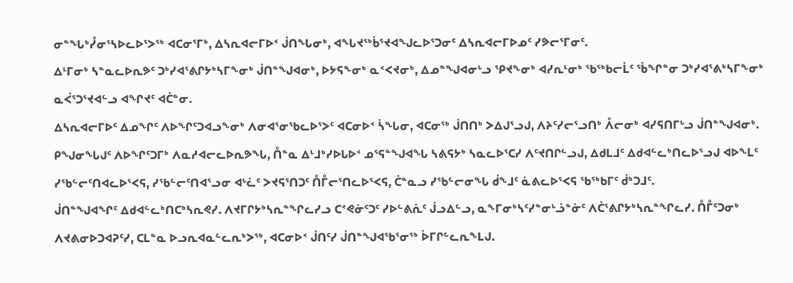ᓂᓐᖓᒃᓮᓂᕐᓴᐅᓚᐅᕐᐳᖅ ᐊᑕᓂᕐᒥᒃ, ᐃᓴᕆᐊᓕᒥᐅᑉ ᒎᑎᖓᓂᒃ, ᐊᖓᔪᖅᑳᕐᔪᐊᖑᓚᐅᕐᑐᓂᑦ ᐃᓴᕆᐊᓕᒥᐅᓄᑦ ᓯᕗᓕᕐᒥᓂᑦ.
ᐃᒻᒥᓂᒃ ᓴᓐᓇᓚᐅᕆᕗᑦ ᑐᒃᓯᐊᕐᕕᒋᔭᒃᓴᒥᖕᓂᒃ ᒎᑎᓐᖑᐊᓂᒃ, ᐅᔭᕋᖕᓂᒃ ᓇᑉᐸᔪᓂᒃ, ᐃᓄᓐᖑᐊᓂᒡᓗ ᕿᔪᖕᓂᒃ ᐊᓯᕆᒻᓂᒃ ᖃᖅᑲᓕᒫᑦ ᖄᖏᓐᓂ ᑐᒃᓯᐊᕐᕕᒃᓴᒥᖕᓂᒃ ᓇᐹᕐᑐᕐᔪᐊᓪᓗ ᐊᖏᔪᑦ ᐊᑖᓐᓂ.
ᐃᓴᕆᐊᓕᒥᐅᑦ ᐃᓄᖏᑦ ᐱᐅᖏᑦᑐᐊᓗᖕᓂᒃ ᐱᓂᐊᕐᓂᖃᓚᐅᕐᐳᑦ ᐊᑕᓂᐅᑉ ᓵᖓᓂ, ᐊᑕᓂᖅ ᒎᑎᑎᒃ ᐳᐃᒍᕐᓗᒍ, ᐱᔨᑦᓯᓕᕐᓗᑎᒃ ᐰᓕᓂᒃ ᐊᓯᕋᑎᒥᒡᓗ ᒎᑎᓐᖑᐊᓂᒃ.
ᑭᖑᓂᖓᒍᑦ ᐱᐅᖏᑦᑐᒥᒃ ᐱᓇᓱᐊᓕᓚᐅᕆᕗᖓ, ᑍᓐᓇ ᐃᒻᒧᒃᓯᐅᒐᐅᑉ ᓄᕐᕋᓐᖑᐊᖓ ᓴᕕᕋᔭᒃ ᓴᓇᓚᐅᕐᑕᓯ ᐱᑦᔪᑎᒋᓪᓗᒍ, ᐃᑯᒪᒧᑦ ᐃᑯᐊᓪᓚᒃᑎᓚᐅᕐᓗᒍ ᐊᐅᖕᒪᑦ ᓯᖃᓪᓕᑦᑎᐊᓚᐅᕐᐸᕋ, ᓯᖃᓪᓕᑦᑎᐊᕐᓗᓂ ᐊᒡᓛᑦ ᐳᔪᕋᕐᑎᑐᑦ ᑍᒤᓕᕐᑎᓚᐅᕐᐸᕋ, ᑖᓐᓇᓗ ᓯᖃᓪᓕᓂᖓ ᑰᖕᒧᑦ ᓈᕕᓚᐅᕐᐸᕋ ᖃᖅᑲᒥᑦ ᑰᒃᑐᒧᑦ.
ᒎᑎᓐᖑᐊᖏᑦ ᐃᑯᐊᓪᓚᒃᑎᑕᒃᓴᕆᕙᓯ. ᐱᔪᒥᒋᔭᒃᓴᕆᓐᖏᓚᓯᓗ ᑕᕝᕙᓃᑦᑐᑦ ᓯᐅᓪᕕᕇᑦ ᒎᓗᐃᓪᓗ, ᓇᖕᒥᓂᒃᓴᑦᓯᓐᓂᒡᓘᓐᓃᑦ ᐱᑖᕐᕕᒋᔭᒃᓴᕆᓐᖏᓚᓯ. ᑍᒤᑦᑐᓂᒃ ᐱᔪᕕᓂᐅᑐᐊᕈᑦᓯ, ᑕᒪᓐᓇ ᐅᓗᕆᐊᓇᓪᓚᕆᒃᐳᖅ, ᐊᑕᓂᐅᑉ ᒎᑎᑦᓯ ᒎᑎᓐᖑᐊᖃᕐᓂᖅ ᐆᒥᒋᓪᓚᕆᖕᒪᒍ.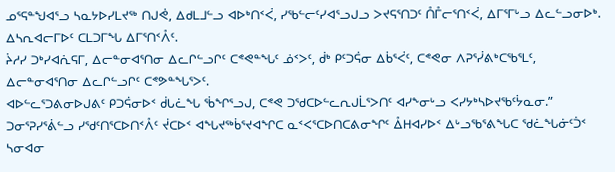ᓄᕐᕋᓐᖑᐊᕐᓗ ᓴᓇᔭᐅᓯᒪᔪᖅ ᑎᒍᕚ, ᐃᑯᒪᒧᓪᓗ ᐊᐅᒃᑎᑉᐹ, ᓯᖃᓪᓕᑦᓯᐊᕐᓗᒍᓗ ᐳᔪᕋᕐᑎᑐᑦ ᑍᒤᓕᕐᑎᑉᐹ, ᐃᒥᕐᒥᒡᓗ ᐃᓚᓪᓗᓂᐅᒃ. ᐃᓴᕆᐊᓕᒥᐅᑦ ᑕᒪᑐᒥᖓ ᐃᒥᕐᑎᑉᐰᑦ.
ᔩᓱᓯ ᑐᒃᓯᐊᕇᕋᒥ, ᐃᓕᓐᓂᐊᕐᑎᓂ ᐃᓚᒋᓪᓗᒋᑦ ᑕᕝᕙᓐᖓᑦ ᓅᑉᐳᑦ, ᑰᒃ ᑭᑦᑐᕌᓂ ᐃᑳᕐᐹᑦ, ᑕᕝᕙᓂ ᐱᕈᕐᓰᕕᒃᑕᖃᕐᒪᑦ, ᐃᓕᓐᓂᐊᕐᑎᓂ ᐃᓚᒋᓪᓗᒋᑦ ᑕᕝᕗᓐᖓᕐᐳᑦ.
ᐊᐅᓪᓚᕐᑐᕕᓂᐅᒍᕕᑦ ᑭᑐᕌᓂᐅᑉ ᑰᒐᓛᖓ ᖄᖏᕐᓗᒍ, ᑕᕝᕙ ᑐᖁᑕᐅᓪᓚᕆᒍᒫᕐᐳᑎᑦ ᐊᓯᖕᓂᒡᓗ ᐸᓯᔭᒃᓴᐅᔪᖃᑦᔮᓇᓂ.”
ᑐᓂᕐᕈᓯᕐᕖᓪᓗ ᓯᖁᑦᑎᕐᑕᐅᑎᑉᐰᑦ ᔫᑕᐅᑉ ᐊᖓᔪᖅᑳᕐᔪᐊᖏᑕ ᓇᑉᐸᕐᑕᐅᑎᑕᕕᓂᖏᑦ ᐂᕼᐊᓯᐅᑉ ᐃᒡᓗᖃᕐᕕᖓᑕ ᖁᓛᖓᓃᑦᑑᑉ ᓴᓂᐊᓂ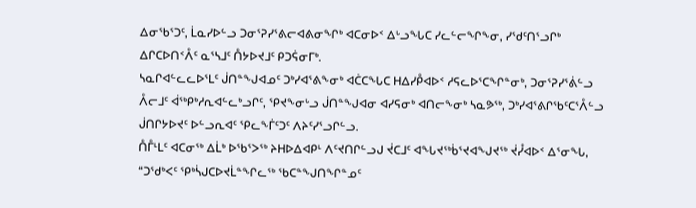ᐃᓂᖃᕐᑐᑦ, ᒫᓇᓯᐅᓪᓗ ᑐᓂᕐᕈᓯᕐᕕᓕᐊᕕᓂᖏᒃ ᐊᑕᓂᐅᑉ ᐃᒡᓗᖓᑕ ᓯᓚᓪᓕᖏᖕᓂ, ᓯᖁᑦᑎᕐᓗᒋᒃ ᐃᒋᑕᐅᑎᑉᐰᑦ ᓇᕐᓴᒧᑦ ᑍᔭᐅᔪᒧᑦ ᑭᑐᕌᓂᒥᒃ.
ᓴᓇᒋᐊᓪᓚᓚᐅᕐᒪᑦ ᒎᑎᓐᖑᐊᓄᑦ ᑐᒃᓯᐊᕐᕕᖕᓂᒃ ᐊᑖᑕᖓᑕ ᕼᐃᓯᑬᐊᐅᑉ ᓱᕋᓚᐅᕐᑕᖏᓐᓂᒃ, ᑐᓂᕐᕈᓯᕐᕖᓪᓗ ᐰᓕᒧᑦ ᐋᖅᑭᒃᓱᕆᐊᓪᓚᒃᓗᒋᑦ, ᕿᔪᖕᓂᒡᓗ ᒎᑎᓐᖑᐊᓂ ᐊᓯᕋᓂᒃ ᐊᑎᓕᖕᓂᒃ ᓴᓇᕗᖅ, ᑐᒃᓯᐊᕐᕕᒋᖃᑦᑕᕐᐰᓪᓗ ᒎᑎᒋᔭᐅᔪᑦ ᐅᓪᓗᕆᐊᑦ ᕿᓚᖕᒦᑦᑐᑦ ᐱᔨᑦᓯᕐᓗᒋᓪᓗ.
ᑍᒤᒻᒪᑦ ᐊᑕᓂᖅ ᐃᒫᒃ ᐅᖃᕐᐳᖅ ᔨᕼᐅᐃᐊᑭᒻ ᐱᑦᔪᑎᒋᓪᓗᒍ ᔫᑕᒧᑦ ᐊᖓᔪᖅᑳᕐᔪᐊᖑᔪᖅ ᔫᓮᐊᐅᑉ ᐃᕐᓂᖓ, “ᑐᖁᒃᐸᑦ ᕿᒃᓵᒍᑕᐅᔪᒫᓐᖏᓚᖅ ᖃᑕᓐᖑᑎᖏᓐᓄᑦ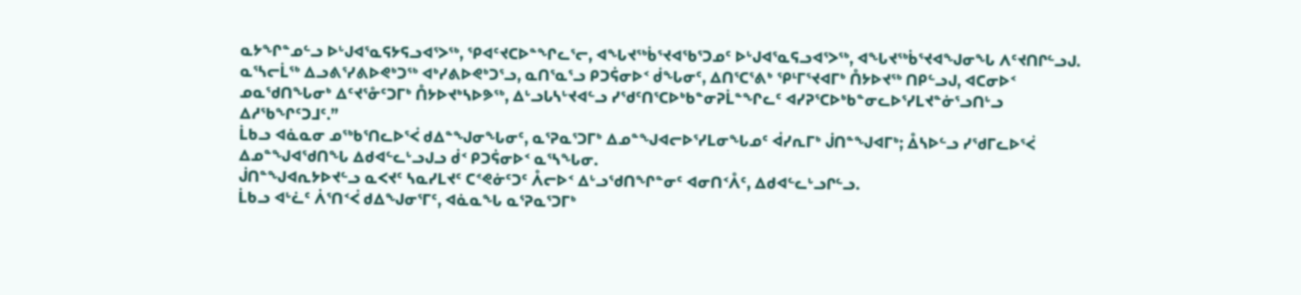ᓇᔭᖏᓐᓄᓪᓗ ᐅᒡᒍᐊᕐᓇᕋᔭᕋᓗᐊᕐᐳᖅ, ᕿᐊᑦᔪᑕᐅᓐᖏᓚᕐᓕ, ᐊᖓᔪᖅᑳᕐᔪᐊᖃᕐᑐᓄᑦ ᐅᒡᒍᐊᕐᓇᕋᓗᐊᕐᐳᖅ, ᐊᖓᔪᖅᑳᕐᔪᐊᖑᓂᖓ ᐱᑦᔪᑎᒋᓪᓗᒍ.
ᓇᕐᓴᓕᒫᖅ ᐃᓗᕕᕐᓯᕕᐅᕙᒃᑐᖅ ᐊᒃᓯᕕᐅᕙᒃᑐᕐᓗ, ᓇᑎᕐᓇᕐᓗ ᑭᑐᕌᓂᐅᑉ ᑰᖓᓂᑦ, ᐃᑎᕐᑕᕐᕕᒃ ᕿᒻᒥᕐᔪᐊᒥᒃ ᑍᔭᐅᔪᖅ ᑎᑭᓪᓗᒍ, ᐊᑕᓂᐅᑉ ᓄᓇᖁᑎᖓᓂᒃ ᐃᑦᔪᕐᓁᑦᑐᒥᒃ ᑍᔭᐅᔪᒃᓴᐅᕗᖅ, ᐃᒡᓗᒐᓴᒡᔪᐊᓪᓗ ᓯᖁᑦᑎᕐᑕᐅᒃᑲᓐᓂᕈᒫᓐᖏᓚᑦ ᐊᓯᕈᕐᑕᐅᒃᑲᓐᓂᓚᐅᕐᓯᒪᔪᓐᓃᕐᓗᑎᒡᓗ ᐃᓱᖃᖏᑦᑐᒧᑦ.”
ᒫᑲᓗ ᐊᓈᓇᓂ ᓄᖅᑲᕐᑎᓚᐅᕐᐹ ᑯᐃᓐᖑᓂᖓᓂᑦ, ᓇᕐᕈᓇᕐᑐᒥᒃ ᐃᓄᓐᖑᐊᓕᐅᕐᓯᒪᓂᖓᓄᑦ ᐋᓯᕆᒥᒃ ᒎᑎᓐᖑᐊᒥᒃ; ᐂᓴᐅᓪᓗ ᓯᖁᒥᓚᐅᕐᐹ ᐃᓄᓐᖑᐊᖁᑎᖓ ᐃᑯᐊᓪᓚᒡᓗᒍᓗ ᑰᑉ ᑭᑐᕌᓂᐅᑉ ᓇᕐᓴᖓᓂ.
ᒎᑎᓐᖑᐊᕆᔭᐅᔪᓪᓗ ᓇᐸᔪᑦ ᓴᓇᓯᒪᔪᑦ ᑕᕝᕙᓃᑦᑐᑦ ᐰᓕᐅᑉ ᐃᒡᓗᖁᑎᖏᓐᓂᑦ ᐊᓂᑎᑉᐰᑦ, ᐃᑯᐊᓪᓚᒡᓗᒋᓪᓗ.
ᒫᑲᓗ ᐊᒡᓛᑦ ᐲᕐᑎᑉᐹ ᑯᐃᖑᓂᕐᒥᑦ, ᐊᓈᓇᖓ ᓇᕐᕈᓇᕐᑐᒥᒃ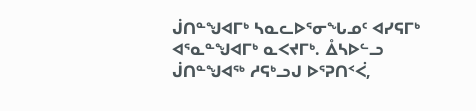ᒎᑎᓐᖑᐊᒥᒃ ᓴᓇᓚᐅᕐᓂᖓᓄᑦ ᐊᓯᕋᒥᒃ ᐊᕐᓇᓐᖑᐊᒥᒃ ᓇᐸᔪᒥᒃ. ᐂᓴᐅᓪᓗ ᒎᑎᓐᖑᐊᖅ ᓱᕋᒃᓗᒍ ᐅᕐᕈᑎᑉᐹ,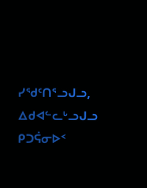ᓯᖁᑦᑎᕐᓗᒍᓗ, ᐃᑯᐊᓪᓚᒡᓗᒍᓗ ᑭᑐᕌᓂᐅᑉ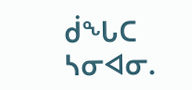ᑰᖓᑕ ᓴᓂᐊᓂ.